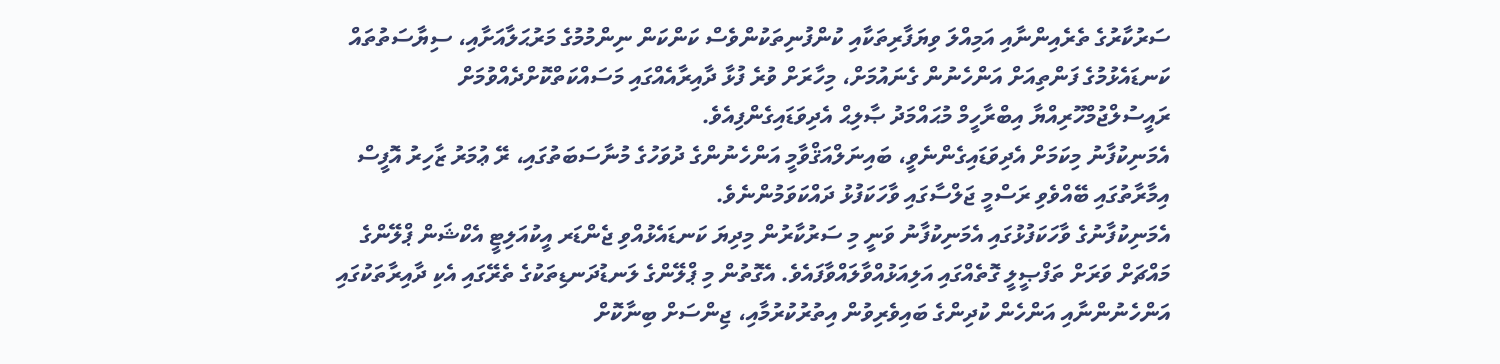ސަރުކާރުގެ ތެރެއިންނާއި އަމިއްލަ ވިޔަފާރިތަކާއި ކުންފުނިތަކުންވެސް ކަންކަން ނިންމުމުގެ މަރުޙަލާއަށާއި، ސިޔާސަތުތައް ކަނޑައެޅުމުގެ ފަންތިއަށް އަންހެނުން ގެނައުމަށް، މިހާރަށް ވުރެ ފުޅާ ދާއިރާއެއްގައި މަސައްކަތްކޮށްދެއްވުމަށް ރައީސުލްޖުމްހޫރިއްޔާ އިބްރާހީމް މުޙައްމަދު ޞާލިޙް އެދިވަޑައިގެންފިއެވެ.
އެމަނިކުފާނު މިކަމަށް އެދިވަޑައިގެންނެވީ، ބައިނަލްއަޤްވާމީ އަންހެނުންގެ ދުވަހުގެ މުނާސަބަތުގައި، ރޭ ޢުމަރު ޒާހިރު އޮފީސް އިމާރާތުގައި ބޭއްވެވި ރަސްމީ ޖަލްސާގައި ވާހަކަފުޅު ދައްކަވަމުންނެވެ.
އެމަނިކުފާނުގެ ވާހަކަފުޅުގައި އެމަނިކުފާނު ވަނީ މި ސަރުކާރުން މިދިޔަ ކަނޑައެޅުއްވި ޖެންޑަރ އީކުއަލިޓީ އެކްޝަން ޕްލޭންގެ މައްޗަށް ވަރަށް ތަފްޞީލީ ގޮތެއްގައި އަލިއަޅުއްވާލައްވާފައެވެ. އެގޮތުން މި ޕްލޭންގެ ލަނޑުދަނޑިތަކުގެ ތެރޭގައި އެކި ދާއިރާތަކުގައި އަންހެނުންނާއި އަންހެން ކުދިންގެ ބައިވެރިވުން އިތުރުކުރުމާއި، ޖިންސަށް ބިނާކޮށް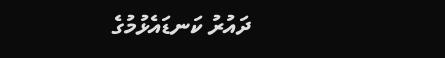ދައުރު ކަނޑައެޅުމުގެ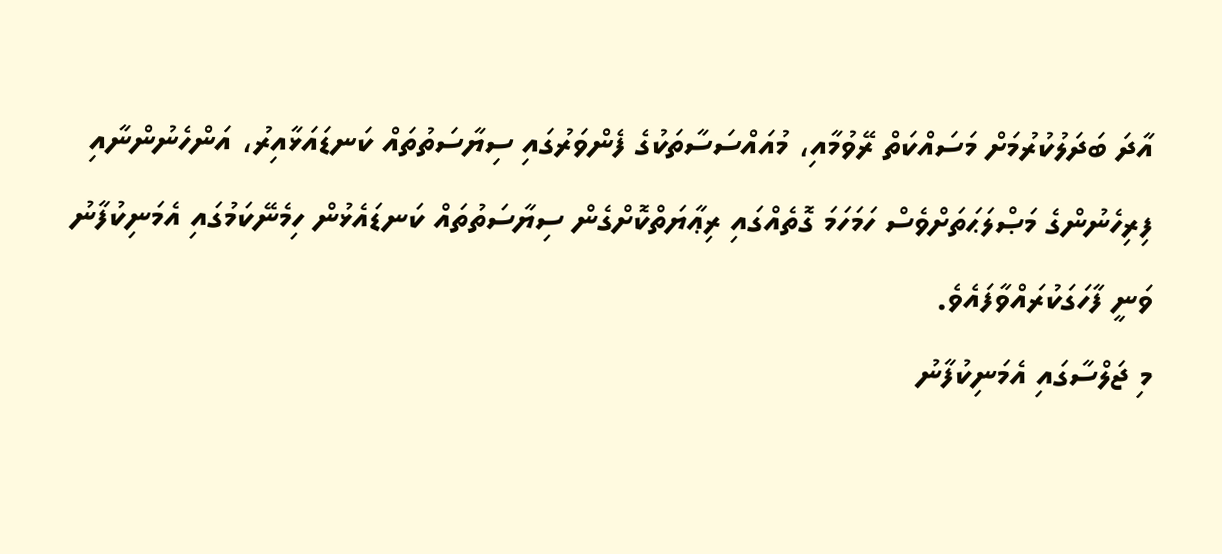އާދަ ބަދަލުކުރުމަށް މަސައްކަތް ރޭވުމާއި، މުއައްސަސާތަކުގެ ފެންވަރުގައި ސިޔާސަތުތައް ކަނޑައަޅާއިރު، އަންހެނުންނާއި ފިރިހެނުންގެ މަޞްލަޙަތަށްވެސް ހަމަހަމަ ގޮތެއްގައި ރިޢާޔަތްކޮށްގެން ސިޔާސަތުތައް ކަނޑައެޅުން ހިމެނޭކަމުގައި އެމަނިކުފާނު ވަނީ ފާހަގަކުރައްވާފައެވެ.
މި ޖަލްސާގައި އެމަނިކުފާނު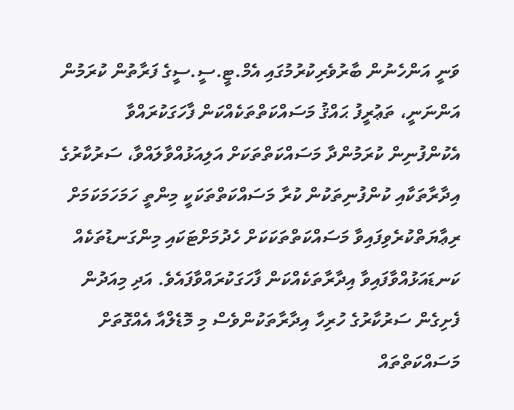ވަނީ އަންހެނުން ބާރުވެރިކުރުމުގައި އެމް.ޓީ.ސީ.ސީގެ ފަރާތުން ކުރަމުން އަންނަނީ، ތަޢުރީފު ޙައްޤު މަސައްކަތްތަކެއްކަން ފާހަގަކުރައްވާ އެކުންފުނިން ކުރަމުންދާ މަސައްކަތްތަކަށް އަލިއަޅުއްވާލައްވާ، ސަރުކާރުގެ އިދާރާތަކާއި ކުންފުނިތަކުން ކުރާ މަސައްކަތްތަކަކީ މިންތީ ހަމަހަމަކަމަށް ރިޢާޔަތްކުރެވިފައިވާ މަސައްކަތްތަކަކަށް ހެދުމަށްޓަކައި މިންގަނޑުތަކެއް ކަނޑައަޅުއްވާފައިވާ އިދާރާތަކެއްކަން ފާހަގަކުރައްވާފައެވެ. އަދި މިއަދުން ފެށިގެން ސަރުކާރުގެ ހުރިހާ އިދާރާތަކުންވެސް މި މޮޑެލްއާ އެއްގޮތަށް މަސައްކަތްތައް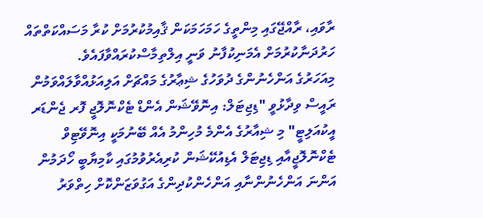ރާވައި، ރާއްޖޭގައި މިންތީގެ ހަމަހަމަކަން ޤާއިމުކުރުމަށް ކުރާ މަސައްކަތްތައް ހަރުދަނާކުރުމަށް އެމަނިކުފާނު ވަނީ އިލްތިމާސްކުރައްވާފައެވެ.
މިއަހަރުގެ އަންހެނުންގެ ދުވަހުގެ ޝިޢާރުގެ މައްޗަށް އަލިއަޅުއްވާލައްވަމުން ރައީސް ވިދާޅުވީ "ޑިޖިޓަލް: އިނޮވޭޝަން އެންޑް ޓެކްނޮލޮޖީ ފޮރ ޖެންޑަރ އީކުއަލިޓީ" މި ޝިއާރުގެ އެންމެ މުހިންމު އެއް ބޭނުމަކީ އިނޮވޭޓިވް ޓެކްނޮލޮޖީއާއި ޑިޖިޓަލް އެޑިއުކޭޝަން ކުރިއެރުވުމުގައި ކާމިޔާބީ ހޯދަމުން އަންނަ އަންހެނުންނާއި އަންހެންކުދިންގެ އަގުވަޒަންކޮށް ހިތްވަރު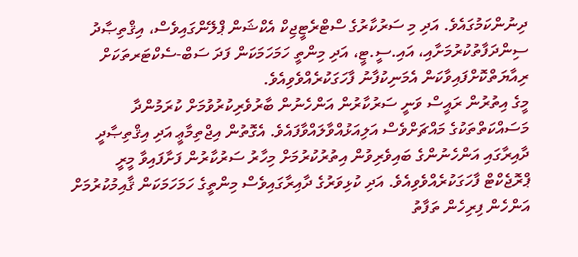ދިނުންކަމުގައެވެ. އަދި މި ސަރުކާރުގެ ސްޓްރެޓީޖިކް އެކްޝަން ޕްލޭންގައިވެސް، އިޤްތިޞާދު ސިންދަފާތުކުރުމަށާއި، އައި.ސީ.ޓީ، އަދި މިންތީ ހަމަހަމަކަން ފަދަ ސަބް-ސެކްޓަރތަކަށް ރިއާޔަތްކޮށްފައިވާކަން އެމަނިކުފާނު ފާހަގަކުރެއްވެވިއެވެ.
މީގެ އިތުރުން ރައީސް ވަނީ ސަރުކާރުން އަންހެނުން ބާރުވެރިކުރުވުމަށް ކުރަމުންދާ މަސައްކަތްތަކުގެ މައްޗަށްވެސް އަލިއަޅުއްވާލައްވާފައެވެ. އެގޮތުން އިޖްތިމާޢީ އަދި އިޤްތިޞާދީ ދާއިރާގައި އަންހެނުންގެ ބައިވެރިވުން އިތުރުކުރުމަށް މިހާރު ސަރުކާރުން ފަށާފައިވާ މީރީ ޕްރޮޖެކްޓް ފާހަގަކުރެއްވެވިއެވެ. އަދި ކުޅިވަރުގެ ދާއިރާގައިވެސް މިންތީގެ ހަމަހަމަކަން ޤާއިމުކުރުމަށް އަންހެން ފިރިހެން ތަފާތު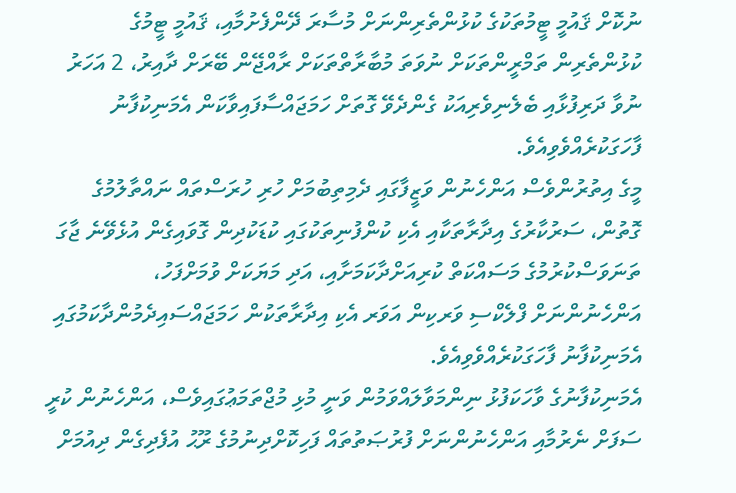ނުކޮށް ޤައުމީ ޓީމުތަކުގެ ކުޅުންތެރިންނަށް މުސާރަ ދޭންފެށުމާއި، ޤައުމީ ޓީމުގެ ކުޅުންތެރިން ތަމްރީންތަކަށް ނުވަތަ މުބާރާތްތަކަށް ރާއްޖޭން ބޭރަށް ދާއިރު، 2 އަހަރު ނުވާ ދަރިފުޅާއި ބެލެނިވެރިއަކު ގެންދެވޭ ގޮތަށް ހަމަޖައްސާފައިވާކަން އެމަނިކުފާނު ފާހަގަކުރެއްވެވިއެވެ.
މީގެ އިތުރުންވެސް އަންހެނުން ވަޒީފާގައި ދެމިތިބުމަށް ހުރި ހުރަސްތައް ނައްތާލުމުގެ ގޮތުން، ސަރުކާރުގެ އިދާރާތަކާއި އެކި ކުންފުނިތަކުގައި ކުޑަކުދިން ގޮވައިގެން އުޅެވޭނެ ޖާގަ ތަނަވަސްކުރުމުގެ މަސައްކަތް ކުރިއަށްދާކަމަށާއި، އަދި މަޔަކަށް ވުމަށްފަހު، އަންހެނުންނަށް ފްލެކްސި ވަރކިން އަވަރ އެކި އިދާރާތަކުން ހަމަޖައްސައިދެމުންދާކަމުގައި އެމަނިކުފާނު ފާހަގަކުރެއްވެވިއެވެ.
އެމަނިކުފާނުގެ ވާހަކަފުޅު ނިންމަވާލައްވަމުން ވަނީ މުޅި މުޖްތަމަޢުގައިވެސް، އަންހެނުން ކުރީ ސަފަށް ނެރުމާއި އަންހެނުންނަށް ފުރުޞަތުތައް ފަހިކޮށްދިނުމުގެ ރޫޙު އުފެދިގެން ދިއުމަށް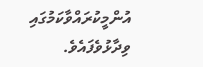އުންމީކުރައްވާކަމުގައި ވިދާޅުވެފައެވެ.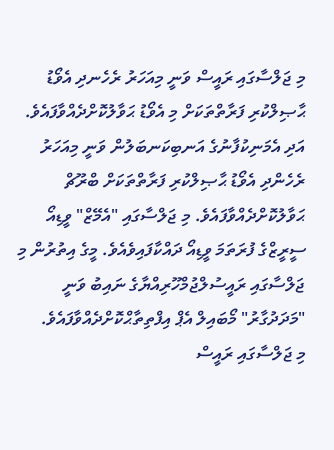މި ޖަލްސާގައި ރައީސް ވަނީ މިއަހަރު ރެހެނދި އެވޯޑު ޙާޞިލްކުރި ފަރާތްތަކަށް މި އެވޯޑު ޙަވާލުކޮށްދެއްވާފައެވެ. އަދި އެމަނިކުފާނުގެ އަނބިކަނބަލުން ވަނީ މިއަހަރު ރެހެންދި އެވޯޑު ޙާޞިލްކުރި ފަރާތްތަކަށް ބްރޫޗް ޙަވާލުކޮށްދެއްވާފައެވެ. މި ޖަލްސާގައި "އެމޭޒް" ވީޑިއޯ ސީރީޒްގެ ފުރަތަމަ ވީޑިއޯ ދައްކާފައިވެއެވެ. މީގެ އިތުރުން މި ޖަލްސާގައި ރައީސުލްޖުމްހޫރިއްޔާގެ ނައިބު ވަނީ "މަދަދުގާރު" މޯބައިލް އެޕް އިފްތިތާޙްކޮށްދެއްވާފައެވެ.
މި ޖަލްސާގައި ރައީސް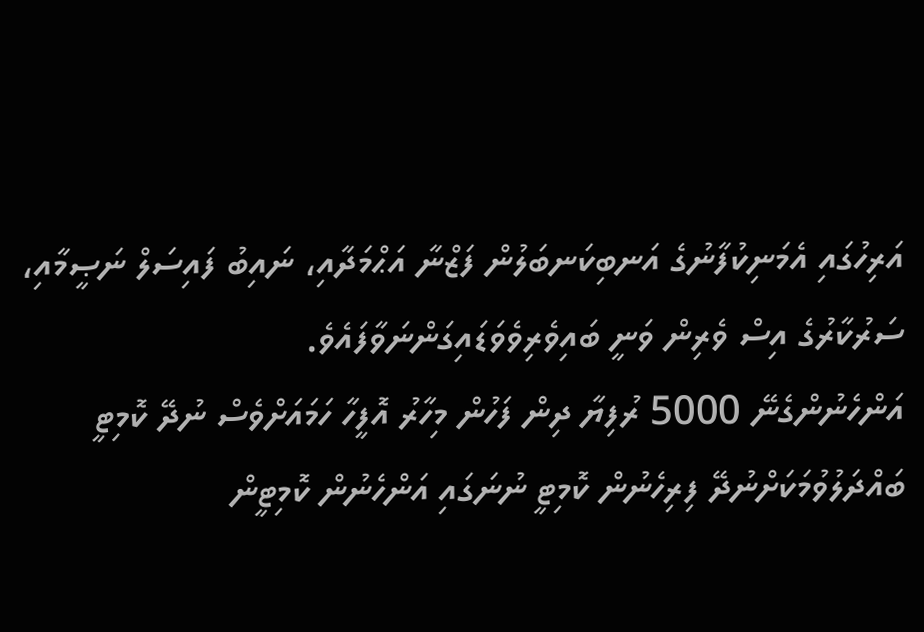އަރިހުގައި އެމަނިކުފާނުގެ އަނބިކަނބަލުން ފަޒްނާ އަޙްމަދާއި، ނައިބު ފައިސަލް ނަޞީމާއި، ސަރުކާރުގެ އިސް ވެރިން ވަނީ ބައިވެރިވެވަޑައިގަންނަވާފައެވެ.
އަންހެނުންގެނޭ 5000 ރުފިޔާ ދިން ފަހުން މިހާރު އޮފީހާ ހަމައަށްވެސް ނުދޭ ކޮމިޓީ ބައްދަލުވުމަކަށްނުދޭ ފިރިހެނުން ކޮމިޓީ ނުނަގައި އަންހެނުން ކޮމިޓީން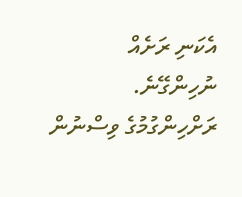އެކަނި ރަށެއް ނުހިންގޭނެ. ރަށްހިންގުމުގެ ވިސްނުން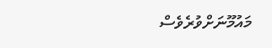މައުމޫނަށްވުރެވެސް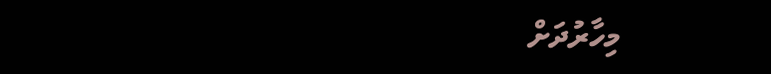މިހާރުދަށް